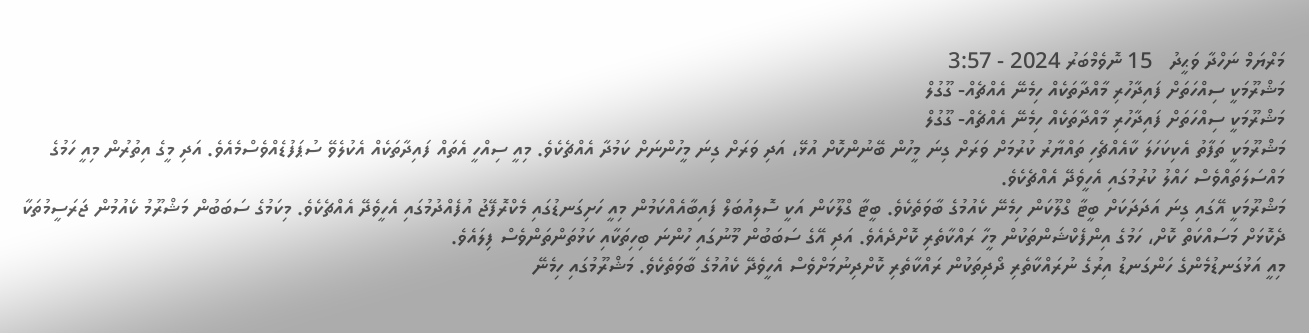މަރްޔަމް ނަހްދާ ވަޙީދު   15 ނޮވެމްބަރު 2024 - 3:57
މަޝްރޫމަކީ ސިއްހަތަށް ފައިދާހުރި މާއްދާތަކެއް ހިމެނޭ އެއްޗެއް- ގޫގުލް
މަޝްރޫމަކީ ސިއްހަތަށް ފައިދާހުރި މާއްދާތަކެއް ހިމެނޭ އެއްޗެއް- ގޫގުލް
މަޝްރޫމަކީ ތަފާތު އެކިކަހަލަ ކާއެއްޗެހި ތައްޔާރު ކުރުމަށް ވަރަށް ގިނަ މީހުން ބޭނުންކޮށް އުޅޭ، އަދި ވަރަށް ގިނަ މީހުންނަށް ކަމުދާ އެއްޗެކެވެ. މިއީ ސިއްހީ އެތައް ފައިދާތަކެއް އެކުލެވޭ ސުޕަފުޑެއްވެސްމެއެވެ. އަދި މީގެ އިތުރުން މިއީ ހަމުގެ މައްސަލަތައްވެސް ހައްލު ކުރުމުގައި އެހީވެދޭ އެއްޗެކެވެ.
މަޝްރޫމަކީ އޭގައި ގިނަ އަދަދަކަށް ބީޓާ ގްލޫކަން ހިމެނޭ ކެއުމުގެ ބާވަތެކެވެ. ބީޓާ ގްލޫކަން އަކީ ސޮލިއުބަލް ފައިބާއެއްކަމުން މިއީ ހަށިގަނޑުގައި މެކްރޮފޭޖު އުފެއްދުމުގައި އެހީވެދޭ އެއްޗެކެވެ. މިކަމުގެ ސަބަބުން މަޝްރޫމު ކެއުމުން ޖަރަސީމުތަކާ ދެކޮޅަށް މަސައްކަތް ކޮށް، ހަމުގެ އިންފެކްޝަންތަކުން މީހާ ރައްކާތެރި ކޮށްދެއެވެ. އަދި އޭގެ ސަބަބުން މޫނުގައި ހުންނަ ބިހިތަކާއި ކަޅުތަންތަންވެސް ފިލައެވެ.
މިއީ އަޅުގަނޑުމެންގެ ހަންގަނޑު އިރުގެ ނުރައްކާތެރި ދޯދިތަކުން ރައްކާތެރި ކޮށްދިނުމަށްވެސް އެހީވެދޭ ކެއުމުގެ ބާވަތެކެވެ. މަޝްރޫމުގައި ހިމެނޭ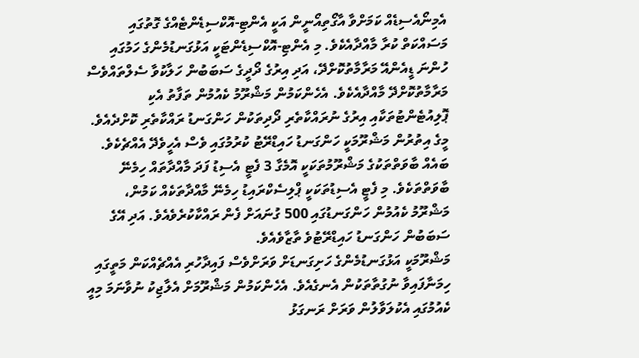އެމިނޯއެސިޑެއް ކަމަށްވާ އާގޯތިއޯނީން އަކީ އެންޓި-އޮކްސިޑެންޓެއްގެ ގޮތުގައި މަސައްކަތް ކުރާ މާއްދާއެކެވެ. މި އެންޓި-އޮކްސިޑެންޓަކީ އަޅުގަނޑުމެންގެ ހަމުގައި ހުންނަ ޑީއެންއޭ މަރާމާތުކޮށްދޭ، އަދި އިރުގެ ދޯދީގެ ސަބަބުން ހަލާކުވާ ސެލްތައްވެސް މަރާމާތުކޮށްދޭ މާއްދާއެކެވެ. އެހެންކަމުން މަޝްރޫމު ކެއުމުން ތަފާތު އެކި ޕޮލިއުޓެންޓުތަކާއި އިރުގެ ނުރައްކާތެރި ދޯދިތަކުން ހަންގަނޑު ރައްކާތެރި ކޮށްދެއެވެ.
މީގެ އިތުރުން މަޝްރޫމަކީ ހަންގަނޑު ހައިޑްރޭޓު ކުރުމުގައި ވެސް އެހީވެދޭ އެއްޗެކެވެ. ބައެއް ބާވަތްތަކުގެ މަޝްރޫމުތަކަކީ އޮމެގާ 3 ފެޓީ އެސިޑު ފަދަ މާއްދާތައް ހިމެނޭ ބާވަތްތަކެވެ. މި ފެޓީ އެސިޑުތަކަކީ ޕްލިސެކްރައިޑު ހިމެނޭ މާއްދާތަކެއް ކަމުން، މަޝްރޫމު ކެއުމުން ހަންގަނޑުގައި 500 ގުނައަށް ފެން ރައްކާކުރެވެއެވެ. އަދި އޭގެ ސަބަބުން ހަންގަނޑު ހައިޑްރޭޓުވެ ތާޒާވެއެވެ.
މަޝްރޫމަކީ އަޅުގަނޑުމެންގެ ހަށިގަނޑަށް ވަރަށްވެސް ފައިދާހުރި އެއްޗެއްކަން މަތީގައި ހިމަނާފައިވާ ނުގުތާތަކުން އެނގެއެވެ. އެހެންކަމުން މަޝްރޫމަށް އެލާޖިކު ނުވާނަމަ މިއީ ކެއުމުގައި އެކުލަވާލުން ވަރަށް ރަނގަޅު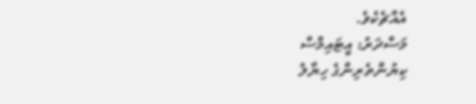އެއްޗެކެވެ.
މަސްދަރު: އީޓައިމްސް
ކިޔުންތެރިންގެ ހިޔާލު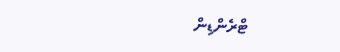ޓްރެންޑިން